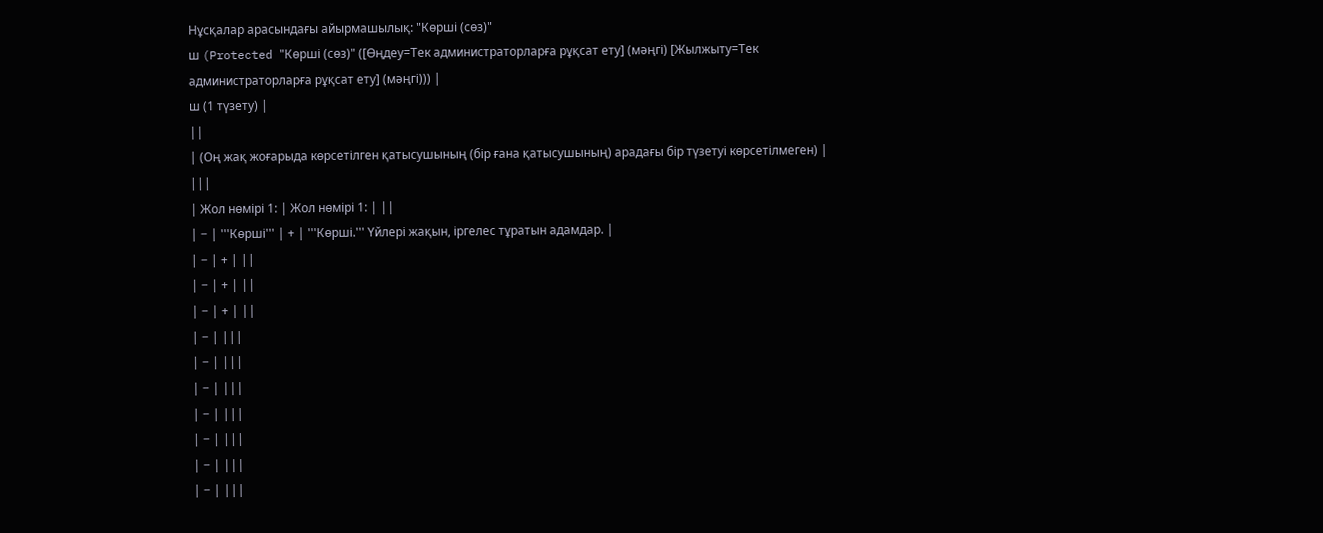Нұсқалар арасындағы айырмашылық: "Көрші (сөз)"
ш (Protected "Көрші (сөз)" ([Өңдеу=Тек администраторларға рұқсат ету] (мәңгі) [Жылжыту=Тек администраторларға рұқсат ету] (мәңгі))) |
ш (1 түзету) |
||
| (Оң жақ жоғарыда көрсетілген қатысушының (бір ғана қатысушының) арадағы бір түзетуі көрсетілмеген) | |||
| Жол нөмірі 1: | Жол нөмірі 1: | ||
| − | '''Көрші''' | + | '''Көрші.''' Үйлері жақын, іргелес тұратын адамдар. |
| − | + | ||
| − | + | ||
| − | + | ||
| − | |||
| − | |||
| − | |||
| − | |||
| − | |||
| − | |||
| − | |||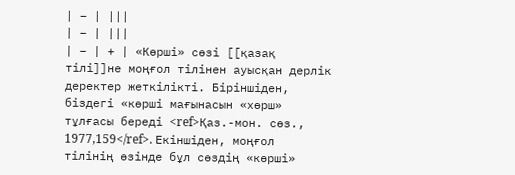| − | |||
| − | |||
| − | + | «Көрші» сөзі [[қазақ тілі]]не моңғол тілінен ауысқан дерлік деректер жеткілікті. Біріншіден, біздегі «көрші мағынасын «хөрш» тұлғасы береді <ref>Қаз.-мон. сөз., 1977,159</ref>. Екіншіден, моңғол тілінің өзінде бұл сөздің «көрші»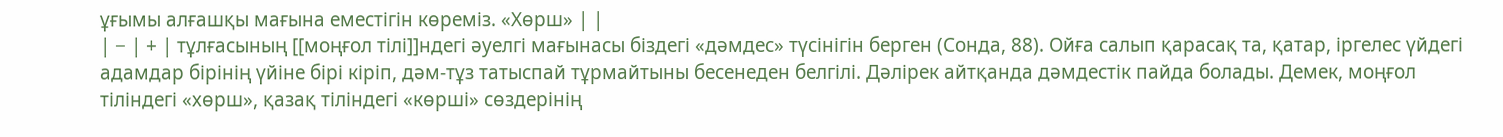ұғымы алғашқы мағына еместігін көреміз. «Хөрш» | |
| − | + | тұлғасының [[моңғол тілі]]ндегі әуелгі мағынасы біздегі «дәмдес» түсінігін берген (Сонда, 88). Ойға салып қарасақ та, қатар, іргелес үйдегі адамдар бірінің үйіне бірі кіріп, дәм-тұз татыспай тұрмайтыны бесенеден белгілі. Дәлірек айтқанда дәмдестік пайда болады. Демек, моңғол тіліндегі «хөрш», қазақ тіліндегі «көрші» сөздерінің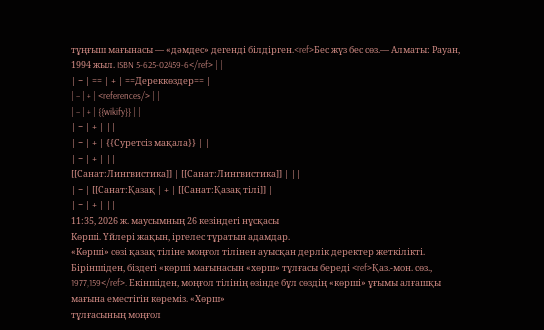тұңғыш мағынасы — «дәмдес» дегенді білдірген.<ref>Бес жүз бес сөз.— Алматы: Рауан, 1994 жыл. ISBN 5-625-02459-6</ref> | |
| − | == | + | ==Дереккөздер== |
| − | + | <references/> | |
| − | + | {{wikify}} | |
| − | + | ||
| − | + | {{Суретсіз мақала}} | |
| − | + | ||
[[Санат:Лингвистика]] | [[Санат:Лингвистика]] | ||
| − | [[Санат:Қазақ | + | [[Санат:Қазақ тілі]] |
| − | + | ||
11:35, 2026 ж. маусымның 26 кезіндегі нұсқасы
Көрші. Үйлері жақын, іргелес тұратын адамдар.
«Көрші» сөзі қазақ тіліне моңғол тілінен ауысқан дерлік деректер жеткілікті. Біріншіден, біздегі «көрші мағынасын «хөрш» тұлғасы береді <ref>Қаз.-мон. сөз., 1977,159</ref>. Екіншіден, моңғол тілінің өзінде бұл сөздің «көрші» ұғымы алғашқы мағына еместігін көреміз. «Хөрш»
тұлғасының моңғол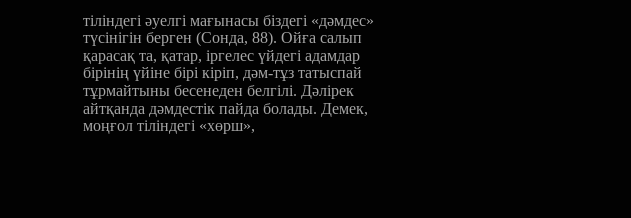тіліндегі әуелгі мағынасы біздегі «дәмдес» түсінігін берген (Сонда, 88). Ойға салып қарасақ та, қатар, іргелес үйдегі адамдар бірінің үйіне бірі кіріп, дәм-тұз татыспай тұрмайтыны бесенеден белгілі. Дәлірек айтқанда дәмдестік пайда болады. Демек, моңғол тіліндегі «хөрш»,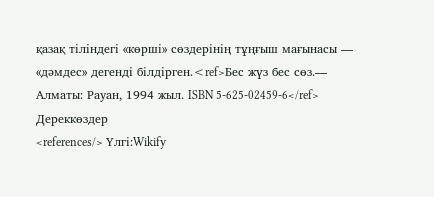қазақ тіліндегі «көрші» сөздерінің тұңғыш мағынасы — «дәмдес» дегенді білдірген.<ref>Бес жүз бес сөз.— Алматы: Рауан, 1994 жыл. ISBN 5-625-02459-6</ref>
Дереккөздер
<references/> Үлгі:Wikify